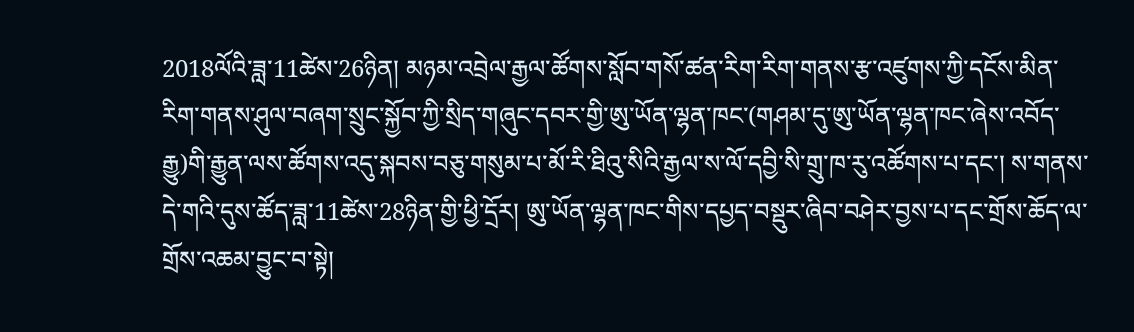2018ལོའི་ཟླ་11ཚེས་26ཉིན། མཉམ་འབྲེལ་རྒྱལ་ཚོགས་སློབ་གསོ་ཚན་རིག་རིག་གནས་རྩ་འཛུགས་ཀྱི་དངོས་མིན་རིག་གནས་ཤུལ་བཞག་སྲུང་སྐྱོབ་ཀྱི་སྲིད་གཞུང་དབར་གྱི་ཨུ་ཡོན་ལྷན་ཁང་(གཤམ་དུ་ཨུ་ཡོན་ལྷན་ཁང་ཞེས་འབོད་རྒྱུ)གི་རྒྱུན་ལས་ཚོགས་འདུ་སྐབས་བཅུ་གསུམ་པ་མོ་རི་ཐིའུ་སིའི་རྒྱལ་ས་ལོ་དབྱི་སི་གྲུ་ཁ་རུ་འཚོགས་པ་དང་། ས་གནས་དེ་གའི་དུས་ཚོད་ཟླ་11ཚེས་28ཉིན་གྱི་ཕྱི་དྲོར། ཨུ་ཡོན་ལྷན་ཁང་གིས་དཔྱད་བསྡུར་ཞིབ་བཤེར་བྱས་པ་དང་གྲོས་ཆོད་ལ་གྲོས་འཆམ་བྱུང་བ་སྟེ།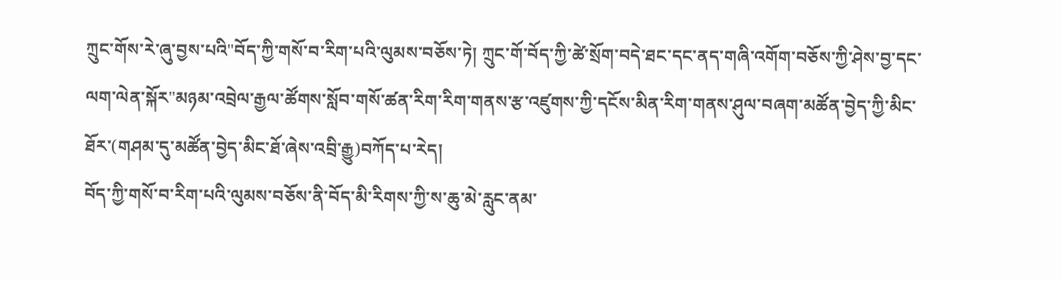ཀྲུང་གོས་རེ་ཞུ་བྱས་པའི"བོད་ཀྱི་གསོ་བ་རིག་པའི་ལུམས་བཅོས་ཏེ། ཀྲུང་གོ་བོད་ཀྱི་ཚེ་སྲོག་བདེ་ཐང་དང་ནད་གཞི་འགོག་བཅོས་ཀྱི་ཤེས་བྱ་དང་ལག་ལེན་སྐོར"མཉམ་འབྲེལ་རྒྱལ་ཚོགས་སློབ་གསོ་ཚན་རིག་རིག་གནས་རྩ་འཛུགས་ཀྱི་དངོས་མིན་རིག་གནས་ཤུལ་བཞག་མཚོན་བྱེད་ཀྱི་མིང་ཐོར་(གཤམ་དུ་མཚོན་བྱེད་མིང་ཐོ་ཞེས་འབྲི་རྒྱུ)བཀོད་པ་རེད།
བོད་ཀྱི་གསོ་བ་རིག་པའི་ལུམས་བཅོས་ནི་བོད་མི་རིགས་ཀྱི་ས་ཆུ་མེ་རླུང་ནམ་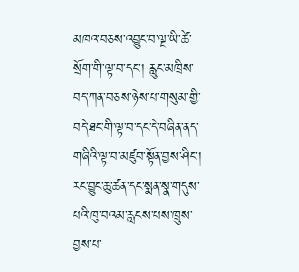མཁའ་བཅས་འབྱུང་བ་ལྔ་ཡི་ཚེ་སྲོག་གི་ལྟ་བ་དང་། རླུང་མཁྲིས་བད་ཀན་བཅས་ཉེས་པ་གསུམ་གྱི་བདེ་ཐང་གི་ལྟ་བ་དང་དེ་བཞིན་ནད་གཞིའི་ལྟ་བ་མཛུབ་སྟོན་བྱས་ཤིང་། རང་བྱུང་ཆུ་ཚན་དང་སྨན་སྣ་གདུས་པའི་ཁུ་བའམ་རླངས་པས་ཁྲུས་བྱས་པ་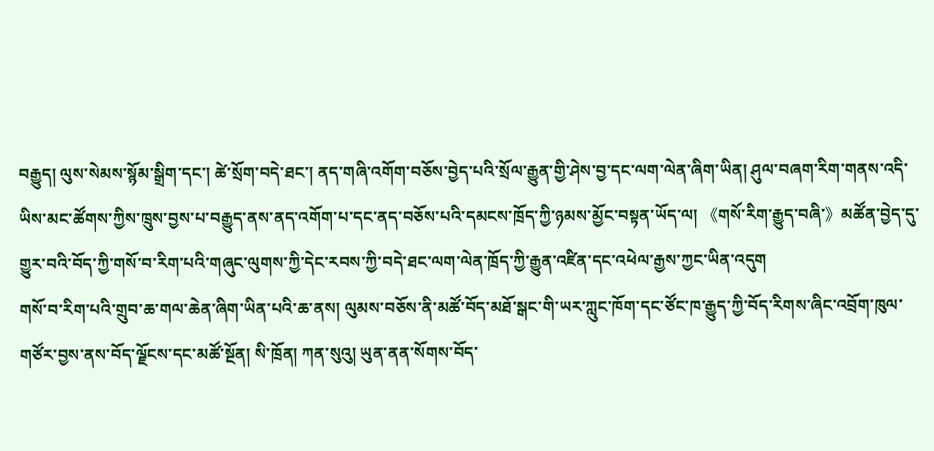བརྒྱུད། ལུས་སེམས་སྙོམ་སྒྲིག་དང་། ཚེ་སྲོག་བདེ་ཐང་། ནད་གཞི་འགོག་བཅོས་བྱེད་པའི་སྲོལ་རྒྱུན་གྱི་ཤེས་བྱ་དང་ལག་ལེན་ཞིག་ཡིན། ཤུལ་བཞག་རིག་གནས་འདི་ཡིས་མང་ཚོགས་ཀྱིས་ཁྲུས་བྱས་པ་བརྒྱུད་ནས་ནད་འགོག་པ་དང་ནད་བཅོས་པའི་དམངས་ཁྲོད་ཀྱི་ཉམས་མྱོང་བསྟན་ཡོད་ལ། 《གསོ་རིག་རྒྱུད་བཞི་》མཚོན་བྱེད་དུ་གྱུར་བའི་བོད་ཀྱི་གསོ་བ་རིག་པའི་གཞུང་ལུགས་ཀྱི་དེང་རབས་ཀྱི་བདེ་ཐང་ལག་ལེན་ཁྲོད་ཀྱི་རྒྱུན་འཛིན་དང་འཕེལ་རྒྱས་ཀྱང་ཡིན་འདུག
གསོ་བ་རིག་པའི་གྲུབ་ཆ་གལ་ཆེན་ཞིག་ཡིན་པའི་ཆ་ནས། ལུམས་བཅོས་ནི་མཚོ་བོད་མཐོ་སྒང་གི་ཡར་ཀླུང་ཁོག་དང་ཙོང་ཁ་རྒྱུད་ཀྱི་བོད་རིགས་ཞིང་འབྲོག་ཁུལ་གཙོར་བྱས་ནས་བོད་ལྗོངས་དང་མཚོ་སྔོན། སི་ཁྲོན། ཀན་སུའུ། ཡུན་ནན་སོགས་བོད་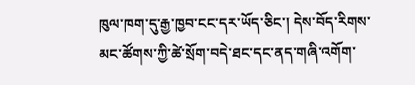ཁུལ་ཁག་དུ་རྒྱ་ཁྱབ་ངང་དར་ཡོད་ཅིང་། དེས་བོད་རིགས་མང་ཚོགས་ཀྱི་ཚེ་སྲོག་བདེ་ཐང་དང་ནད་གཞི་འགོག་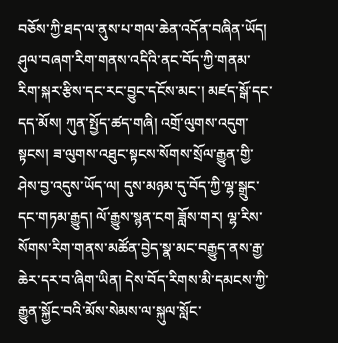བཅོས་ཀྱི་ཐད་ལ་ནུས་པ་གལ་ཆེན་འདོན་བཞིན་ཡོད། ཤུལ་བཞག་རིག་གནས་འདིའི་ནང་བོད་ཀྱི་གནམ་རིག་སྐར་རྩིས་དང་རང་བྱུང་དངོས་མང་། མཛད་སྒོ་དང་དད་མོས། ཀུན་སྤྱོད་ཚད་གཞི། འགྲོ་ལུགས་འདུག་སྟངས། ཟ་ལུགས་འཐུང་སྟངས་སོགས་སྲོལ་རྒྱུན་གྱི་ཤེས་བྱ་འདུས་ཡོད་ལ། དུས་མཉམ་དུ་བོད་ཀྱི་ལྷ་སྒྲུང་དང་གཏམ་རྒྱུད། ལོ་རྒྱུས་སྙན་ངག ཟློས་གར། ལྷ་རིས་སོགས་རིག་གནས་མཚོན་བྱེད་སྣ་མང་བརྒྱུད་ནས་རྒྱ་ཆེར་དར་བ་ཞིག་ཡིན། དེས་བོད་རིགས་མི་དམངས་ཀྱི་རྒྱུན་སྐྱོང་བའི་མོས་སེམས་ལ་སྐུལ་སློང་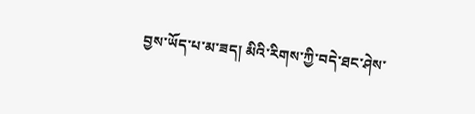བྱས་ཡོད་པ་མ་ཟད། མིའི་རིགས་ཀྱི་བདེ་ཐང་ཤེས་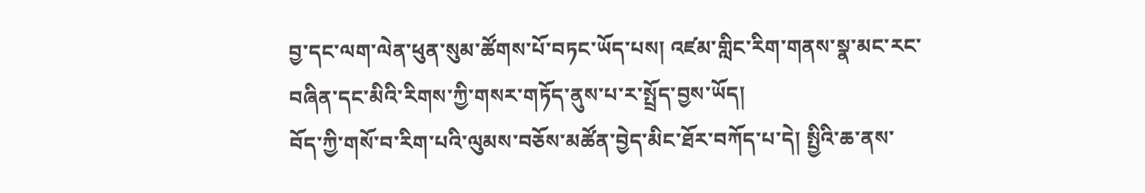བྱ་དང་ལག་ལེན་ཕུན་སུམ་ཚོགས་པོ་བཏང་ཡོད་པས། འཛམ་གླིང་རིག་གནས་སྣ་མང་རང་བཞིན་དང་མིའི་རིགས་ཀྱི་གསར་གཏོད་ནུས་པ་ར་སྤྲོད་བྱས་ཡོད།
བོད་ཀྱི་གསོ་བ་རིག་པའི་ལུམས་བཅོས་མཚོན་བྱེད་མིང་ཐོར་བཀོད་པ་དེ། སྤྱིའི་ཆ་ནས་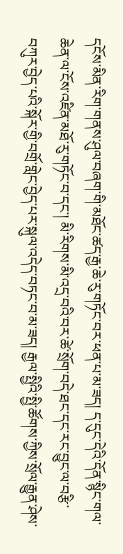དངོས་མིན་རིག་གནས་ཤུལ་བཞག་གི་མཐོང་ཚད་རྒྱ་ཆེ་རུ་གཏོང་བར་ཕན་པ་མ་ཟད། ད་དུང་དེའི་དོན་སྙིང་གལ་ཆེན་ལ་ངོས་འཛིན་མཐོ་རུ་གཏོང་བ་དང་། མི་རིགས་མི་འདྲ་བའི་བར་ཚེ་སྲོག་བདེ་ཐང་དང་རང་བྱུང་ལ་བརྩི་བཀུར་བྱེད་པའི་སྐོར་གྱི་བགྲོ་གླེང་བྱེད་པར་སྐུལ་འདེད་བཏང་བ་མ་ཟད། རྒྱལ་སྤྱིའི་སྤྱི་ཚོགས་ཀྱིས་སྲོལ་རྒྱུན་ཤེས་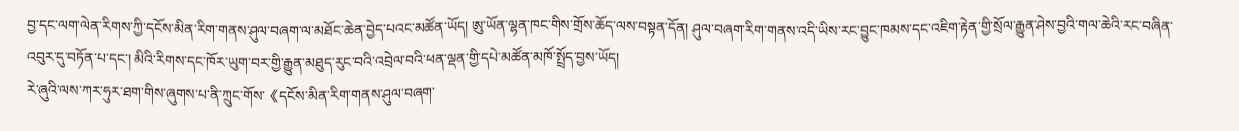བྱ་དང་ལག་ལེན་རིགས་ཀྱི་དངོས་མིན་རིག་གནས་ཤུལ་བཞག་ལ་མཐོང་ཆེན་བྱེད་པའང་མཚོན་ཡོད། ཨུ་ཡོན་ལྷན་ཁང་གིས་གྲོས་ཆོད་ལས་བསྟན་དོན། ཤུལ་བཞག་རིག་གནས་འདི་ཡིས་རང་བྱུང་ཁམས་དང་འཇིག་རྟེན་གྱི་སྲོལ་རྒྱུན་ཤེས་བྱའི་གལ་ཆེའི་རང་བཞིན་འབུར་དུ་བཏོན་པ་དང་། མིའི་རིགས་དང་ཁོར་ཡུག་བར་གྱི་རྒྱུན་མཐུད་རུང་བའི་འབྲེལ་བའི་ཕན་ལྡན་གྱི་དཔེ་མཚོན་མཁོ་སྤྲོད་བྱས་ཡོད།
རེ་ཞུའི་ལས་ཀར་ཧུར་ཐག་གིས་ཞུགས་པ་ནི་ཀྲུང་གོས་《དངོས་མིན་རིག་གནས་ཤུལ་བཞག་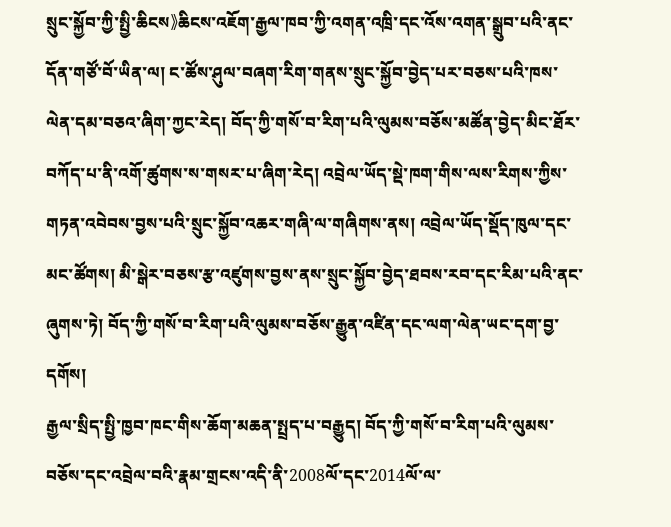སྲུང་སྐྱོབ་ཀྱི་སྤྱི་ཆིངས》ཆིངས་འཇོག་རྒྱལ་ཁབ་ཀྱི་འགན་འཁྲི་དང་འོས་འགན་སྒྲུབ་པའི་ནང་དོན་གཙོ་བོ་ཡིན་ལ། ང་ཚོས་ཤུལ་བཞག་རིག་གནས་སྲུང་སྐྱོབ་བྱེད་པར་བཅས་པའི་ཁས་ལེན་དམ་བཅའ་ཞིག་ཀྱང་རེད། བོད་ཀྱི་གསོ་བ་རིག་པའི་ལུམས་བཅོས་མཚོན་བྱེད་མིང་ཐོར་བཀོད་པ་ནི་འགོ་ཚུགས་ས་གསར་པ་ཞིག་རེད། འབྲེལ་ཡོད་སྡེ་ཁག་གིས་ལས་རིགས་ཀྱིས་གཏན་འབེབས་བྱས་པའི་སྲུང་སྐྱོབ་འཆར་གཞི་ལ་གཞིགས་ནས། འབྲེལ་ཡོད་སྡོད་ཁུལ་དང་མང་ཚོགས། མི་སྒེར་བཅས་རྩ་འཛུགས་བྱས་ནས་སྲུང་སྐྱོབ་བྱེད་ཐབས་རབ་དང་རིམ་པའི་ནང་ཞུགས་ཏེ། བོད་ཀྱི་གསོ་བ་རིག་པའི་ལུམས་བཅོས་རྒྱུན་འཛིན་དང་ལག་ལེན་ཡང་དག་བྱ་དགོས།
རྒྱལ་སྲིད་སྤྱི་ཁྱབ་ཁང་གིས་ཆོག་མཆན་སྤྲད་པ་བརྒྱུད། བོད་ཀྱི་གསོ་བ་རིག་པའི་ལུམས་བཅོས་དང་འབྲེལ་བའི་རྣམ་གྲངས་འདི་ནི་2008ལོ་དང་2014ལོ་ལ་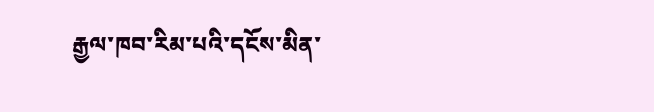རྒྱལ་ཁབ་རིམ་པའི་དངོས་མིན་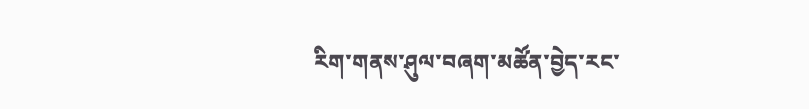རིག་གནས་ཤུལ་བཞག་མཚོན་བྱེད་རང་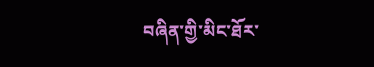བཞིན་གྱི་མིང་ཐོར་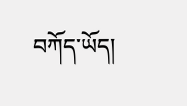བཀོད་ཡོད།